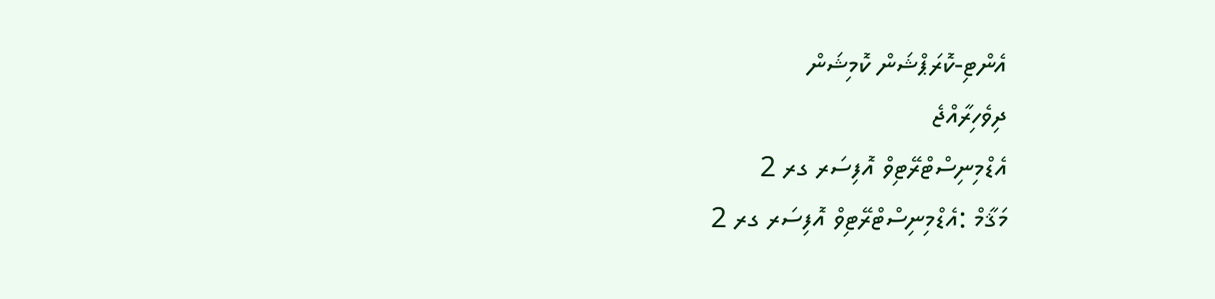އެންޓި-ކޮރަޕްޝަން ކޮމިޝަން
ދިވެހިރާއްޖެ
އެޑްމިނިސްޓްރޭޓިވް އޮފިސަރ ގރ 2
މަޤާމް :އެޑްމިނިސްޓްރޭޓިވް އޮފިސަރ ގރ 2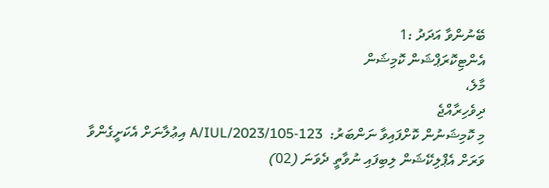ބޭނުންވާ އަދަދު :1
އެންޓިކޮރަޕްޝަން ކޮމިޝަން
މާލެ،
ދިވެހިރާއްޖެ
މި ކޮމިޝަނުން ކޮށްފައިވާ ނަންބަރު:  123-A/IUL/2023/105 އިޢުލާނަށް އެކަށީގެންވާ ވަރަށް އެޕްލިކޭޝަން ލިބިފައި ނުވާތީ ދެވަނަ (02)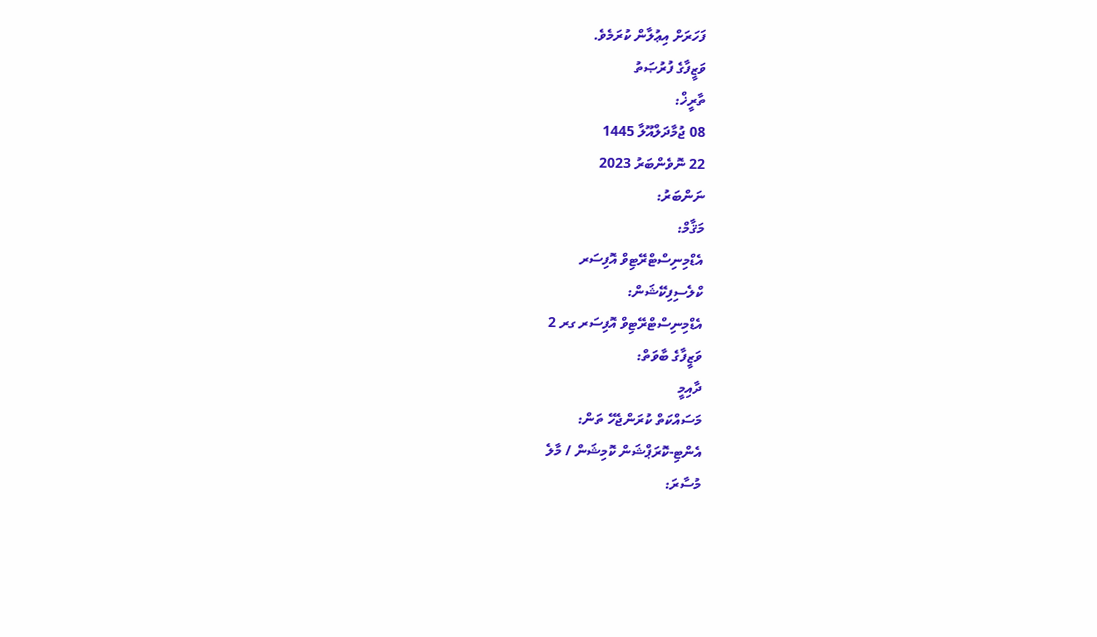ފަހަރަށް އިޢުލާން ކުރަމެވެ.
ވަޒީފާގެ ފުރުޞަތު
ތާރީޚް:
08 ޖުމާދަލްއޫލާ 1445
22 ނޮވެންބަރު 2023
ނަންބަރު:
މަޤާމް:
އެޑްމިނިސްޓްރޭޓިވް އޮފިސަރ
ކްލެސިފިކޭޝަން:
އެޑްމިނިސްޓްރޭޓިވް އޮފިސަރ ގރ 2
ވަޒީފާގެ ބާވަތް:
ދާއިމީ
މަސައްކަތް ކުރަންޖެހޭ ތަން:
އެންޓި-ކޮރަޕްޝަން ކޮމިޝަން / މާލެ
މުސާރަ: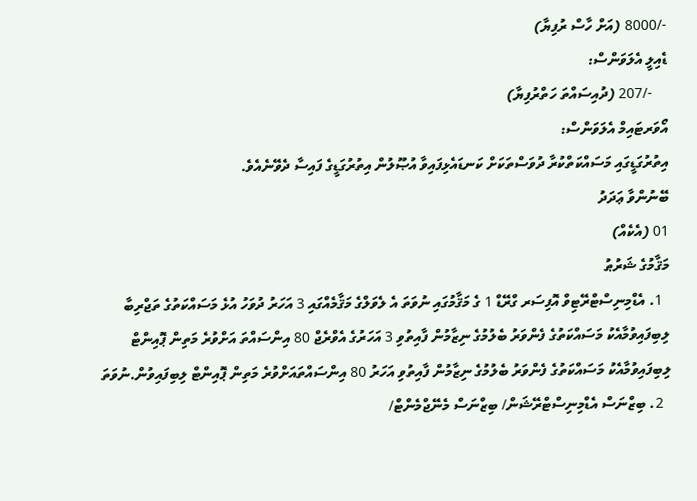-/8000 (އަށް ހާސް ރުފިޔާ)
ޑެއިލީ އެލަވަންސް:
    -/207 (ދުއިސައްތަ ހަތްރުފިޔާ)
އޯވަރޓައިމް އެލަވަންސް:
އިތުރުގަޑީގައި މަސައްކަތްކުރާ ދުވަސްތަކަށް ކަނޑައެޅިފައިވާ އުޞޫލުން އިތުރުގަޑީގެ ފައިސާ ދެވޭނެއެވެ.
ބޭނުންވާ ޢަދަދު
01 (އެކެއް)
މަޤާމުގެ ޝަރުޠު
  1. އެޑްމިނިސްޓްރޭޓިވް އޮފިސަރ ގްރޭޑް 1 ގެ މަޤާމުގައި ނުވަތަ އެ ލެވަލްގެ މަޤާމެއްގައި 3 އަހަރު ދުވަހު އުޅެ މަސައްކަތުގެ ތަޖްރިބާ ލިބިފައިވުމާއެކު މަސައްކަތުގެ ފެންވަރު ބެލުމުގެ ނިޒާމުން ފާއިތުވި 3 އަހަރުގެ އެވްރެޖް 80 އިންސައްތަ އަށްވުރެ މަތިން ޕޮއިންޓް ލިބިފައިވުމާއެކު މަސައްކަތުގެ ފެންވަރު ބެލުމުގެ ނިޒާމުން ފާއިތުވި އަހަރު 80 އިންސައްތައަށްވުރެ މަތިން ޕޮއިންޓް ލިބިފައިވުން.ނުވަތަ
  2. ބިޒްނަސް އެޑްމިނިސްޓްރޭޝަން/ ބިޒްނަސް މެނޭޖްމެންޓް/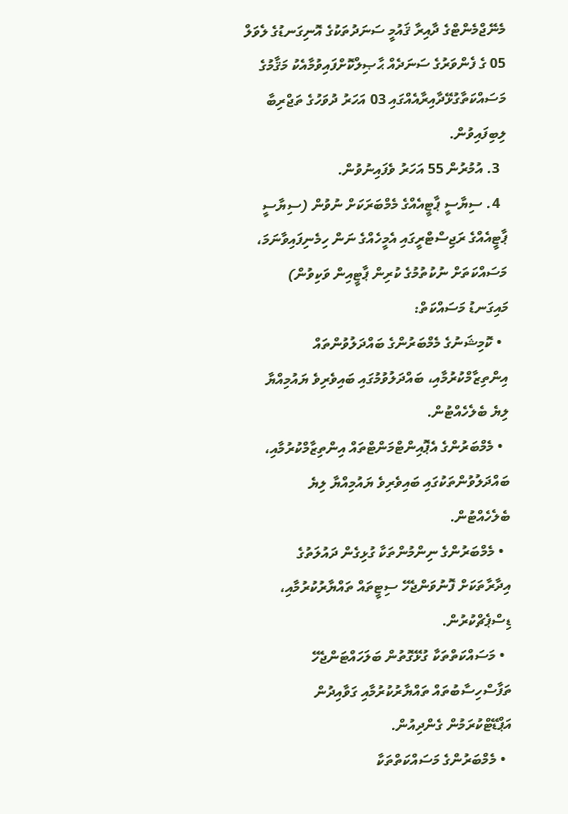މެނޭޖްމެންޓްގެ ދާއިރާ ޤައުމީ ސަނަދުތަކުގެ އޮނިގަނޑުގެ ލެވަލް 05 ގެ ފެންވަރުގެ ސަނަދެއް ޙާޞިލްކޮށްފައިވުމާއެކު މަޤާމުގެ މަސައްކަތާގުޅޭދާއިރާއެއްގައި 03 އަހަރު ދުވަހުގެ ތަޖްރިބާ ލިބިފައިވުން.
  3. އުމުރުން 55 އަހަރު ވެފައިނުވުން.
  4. ސިޔާސީ ޕާޓީއެއްގެ މެމްބަރަކަށް ނުވުން (ސިޔާސީ ޕާޓީއެއްގެ ރަޖިސްޓްރީގައި އެމީހެއްގެ ނަން ހިމެނިފައިވާނަމަ، މަސައްކަތަށް ނުކުތުމުގެ ކުރިން ޕާޓީއިން ވަކިވުން)
މައިގަނޑު މަސައްކަތް:
  • ކޮމިޝަނުގެ މެމްބަރުންގެ ބައްދަލުވުންތައް އިންތިޒާމްކުރުމާއި، ބައްދަލުވުމުގައި ބައިވެރިވެ ޔައުމިއްޔާ ލިޔެ ބެލެހެއްޓުން.
  • މެމްބަރުންގެ އެޕޮއިންޓްމަންޓްތައް އިންތިޒާމްކުރުމާއި، ބައްދަލުވުންތަކުގައި ބައިވެރިވެ ޔައުމިއްޔާ ލިޔެ ބެލެހެއްޓުން.
  • މެމްބަރުންގެ ނިންމުންތަކާ ގުޅިގެން ދައުލަތުގެ އިދާރާތަކަށް ފޮނުވަންޖެހޭ ސިޓީތައް ތައްޔާރުކުރުމާއި، ޑިސްޕެޗްކުރުން.
  • މަސައްކަތްތަކާ ގުޅޭގޮތުން ބަލަހައްޓަންޖެހޭ ތަފާސްހިސާބުތައް ތައްޔާރުކުރުމާއި ގަވާއިދުން އަޕްޑޭޓްކުރަމުން ގެންދިއުން.
  • މެމްބަރުންގެ މަސައްކަތްތަކާ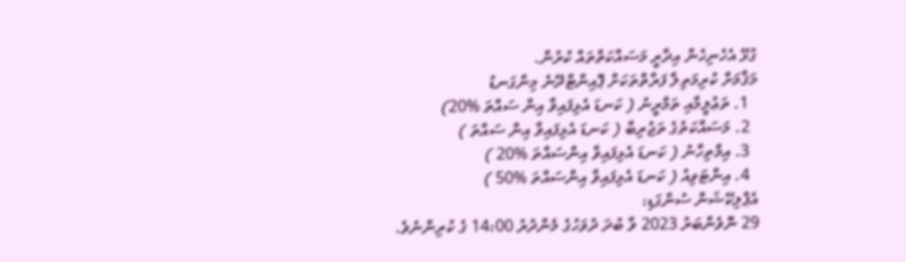ގުޅޭ އެހެނިހެން އިދާރީ މަސައްކަތްތައް ކުރުން.
މަޤާމަށް ކުރިމަތިލާ ފަރާތްތަކަށް ޕޮއިންޓްދޭނެ މިންގަނޑު
  1. ތަޢުލީމާއި ތަމްރީނު ( ކަނޑަ އެޅިފައިވާ އިން ސައްތަ %20)
  2. މަސައްކަތުގެ ތަޖުރިބާ ( ކަނޑަ އެޅިފައިވާ އިން ސައްތަ )
  3. އިމްތިހާނު ( ކަނޑަ އެޅިފައިވާ އިންސައްތަ %20 )
  4. އިންޓަވިއު ( ކަނޑަ އެޅިފައިވާ އިންސައްތަ %50 )
އެޕްލިކޭޝަން ސުންގަޑި:
29 ނޮވެންބަރު 2023 ވާ ބުދަ ދުވަހުގެ މެންދުރު 14:00 ގެ ކުރިންނެވެ.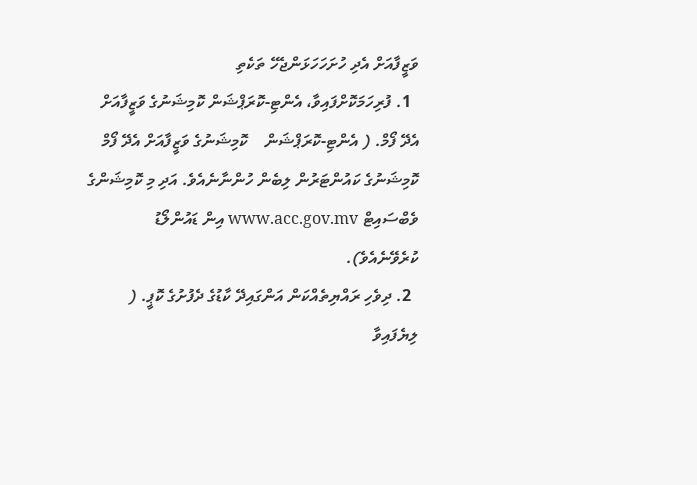ވަޒީފާއަށް އެދި ހުށަހަހަޅަންޖެހޭ ތަކެތި
  1. ފުރިހަމަކޮށްފައިވާ، އެންޓި-ކޮރަޕްޝަން ކޮމިޝަނުގެ ވަޒީފާއަށް އެދޭ ފޯމް. ( އެންޓި-ކޮރަޕްޝަން    ކޮމިޝަނުގެ ވަޒީފާއަށް އެދޭ ފޯމް ކޮމިޝަނުގެ ކައުންޓަރުން ލިބެން ހުންނާނެއެވެ. އަދި މި ކޮމިޝަންގެ ވެބްސައިޓް www.acc.gov.mv އިން ޑައުންލޯޑު ކުރެވޭނެއެވެ).
  2. ދިވެހި ރައްޔިތެއްކަން އަންގައިދޭ ކާޑުގެ ދެފުށުގެ ކޮޕީ. ( ލިޔެފައިވާ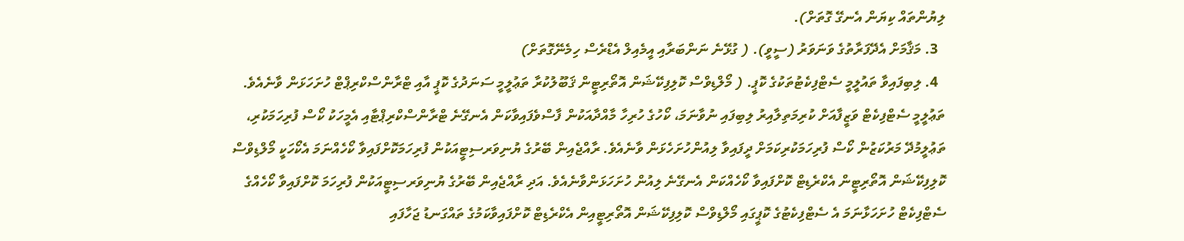ލިޔުންތައް ކިޔަން އެނގޭ ގޮތަށް).
  3. މަޤާމަށް އެދޭފަރާތުގެ ވަނަވަރު (ސީވީ). ( ގުޅޭނެ ނަންބަރާއި އީމެއިލް އެޑްރެސް ހިމެނޭގޮތަށް)
  4. ލިބިފައިވާ ތައުލީމީ ސެޓްފިކެޓުތަކުގެ ކޮޕީ. ( މޯލްޑިވްސް ކޮލިފިކޭޝަން އޮތޯރިޓީން ޤަބޫލުކުރާ ތަޢުލީމީ ސަނަދުގެ ކޮޕީ އާއި ޓްރާންސްކްރިޕްޓް ހުށަހަޅަން ވާނެއެވެ. ތަޢުލީމީ ސެޓްފިކެޓް ވަޒީފާއަށް ކުރިމަތިލާއިރު ލިބިފައި ނުވާނަމަ، ކޯހުގެ ހުރިހާ މާއްދާއަކުން ފާސްވެފައިވާކަން އެނގޭނެ ޓްރާންސްކްރިޕްޓާއި އެމީހަކު ކޯސް ފުރިހަމަކުރި، ތަޢުލީމުދޭ މަރުކަޒުން ކޯސް ފުރިހަމަކުރިކަމަށް ދީފައިވާ ލިއުންހުށަހެޅަން ވާނެއެވެ. ރާއްޖެއިން ބޭރުގެ ޔުނިވަރސިޓީއަކުން ފުރިހަމަކޮށްފައިވާ ކޯހެއްނަމަ އެކޯހަކީ މޯލްޑިވްސް ކޮލިފިކޭޝަން އޮތޯރިޓީން އެކްރެޑިޓް ކޮށްފައިވާ ކޯހެއްކަން އެނގޭނެ ލިއުން ހުށަހަޅަންވާނެއެވެ. އަދި ރާއްޖެއިން ބޭރުގެ ޔުނިވަރސިޓީއަކުން ފުރިހަމަ ކޮށްފައިވާ ކޯހެއްގެ ސެޓްފިކެޓް ހުށަހަޅާނަމަ އެ ސެޓްފިކެޓުގެ ކޮޕީގައި މޯލްޑިވްސް ކޮލިފިކޭޝަން އޮތޯރިޓީއިން އެކްރެޑިޓް ކޮށްފައިވާކަމުގެ ތައްގަނޑު ޖަހާފައި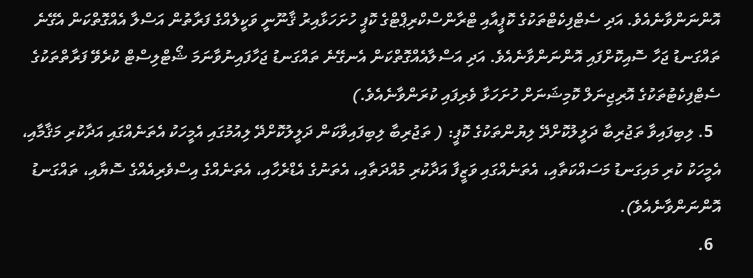އޮންނަންވާނެއެވެ. އަދި ސެޓްފިކެޓްތަކުގެ ކޮޕީއާއި ޓްރާންސްކްރިޕްޓްގެ ކޮޕީ ހުށަހަޅާއިރު ޤާނޫނީ ވަކީލެއްގެ ފަރާތުން އަސްލާ އެއްގޮތްކަން އެގޭނެ ތައްގަނޑު ޖަހާ ސޮއިކޮށްފައި އޮންނަންވާނެއެވެ. އަދި އަސްލާއެއްގޮތްކަން އެނގޭނެ ތައްގަނޑު ޖަހާފައިނުވާނަމަ ޝޯޓްލިސްޓް ކުރެވޭ ފަރާތްތަކުގެ ސެޓްފިކެޓުތަކުގެ އޮރިޖިނަލް ކޮމިޝަނަށް ހުށަހަޅާ ވެރިފައި ކުރަންވާނެއެވެ.)
  5. ލިބިފައިވާ ތަޖުރިބާ ދަލީލުކޮށްދޭ ލިޔުންތަކުގެ ކޮޕީ: ( ތަޖުރިބާ ލިބިފައިވާކަން ދަލީލުކޮށްދޭ ލިއުމުގައި އެމީހަކު އެތަނެއްގައި އަދާކުރި މަޤާމާއި، އެމީހަކު ކުރި މައިގަނޑު މަސައްކަތާއި، އެތަނެއްގައި ވަޒީފާ އަދާކުރި މުއްދަތާއި، އެތަނުގެ އެޑްރެހާއި، އެތަނެއްގެ އިސްވެރިއެއްގެ ސޮޔާއި، ތައްގަނޑު އޮންނަންވާނެއެވެ).
  6.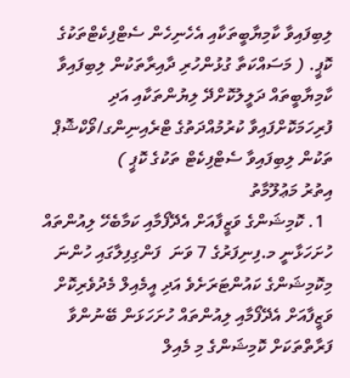ލިބިފައިވާ ކާމިޔާބީތަކާއި އެހެނިހެން ސެޓްފިކެޓްތަކުގެ ކޮޕީ. ( މަސައްކަތާ ގުޅުންހުރި ދާއިރާތަކުން ލިބިފައިވާ ކާމިޔާބީތައް ދަލީލުކޮށްދޭ ލިޔުންތަކާއި އަދި ފުރިހަމަކޮށްފައިވާ ކުރުމުއްދަތުގެ ޓްރެއިނިންގ/ވޯކްޝޮޕް ތަކުން ލިބިފައިވާ ސެޓްފިކެޓް ތަކުގެ ކޮޕީ )
އިތުރު މަޢުލޫމާތު
  1. ކޮމިޝަންގެ ވަޒީފާއަށް އެދޭފޯމާއި ކަމާބެހޭ ލިއުންތައް ހުށަހަޅާނީ މ.ފިނިފަރުގެ 7 ވަނަ  ފަންގިފިލާގައި ހުންނަ މިކޮމިޝަންގެ ކައުންޓަރަށެވެ އަދި އީމެއިލް މެދުވެރިކޮށް ވަޒީފާއަށް އެދޭފޯމާއި ލިއުންތައް ހުށަހަޅަން ބޭނުންވާ ފަރާތްތަކަށް ކޮމިޝަންގެ މި މެއިލް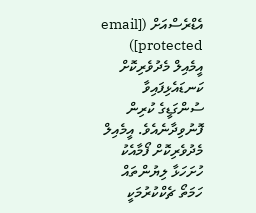އެޑްރެސްއަށް ([email protected]) އީމެއިލް މެދުވެރިކޮށް ކަނޑައެޅިފައިވާ ސުންގަޑީގެ ކުރިން ފޮނުވިދާނެއެވެ. އީމެއިލް މެދުވެރިކޮށް ފޯމާއެކު ހުށަހަޅާ ލިޔުންތައް ހަމަތޯ ޗެކްކުރުމަކީ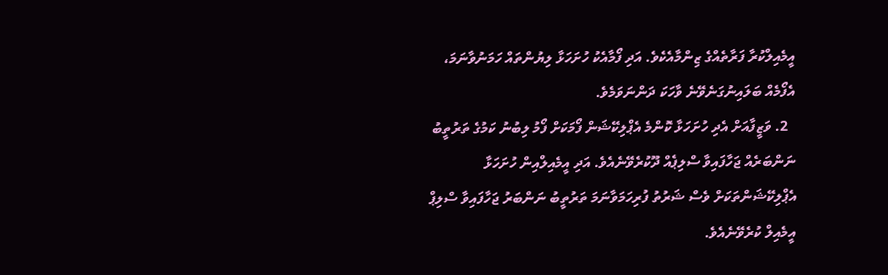އީމެއިލްކުރާ ފަރާތެއްގެ ޒިންމާއެކެވެ. އަދި ފޯމާއެކު ހުށަހަޅާ ލިޔުންތައް ހަމަނުވާނަމަ، އެފޯމެއް ބަލައިނުގަނެވޭނެ ވާހަކަ ދަންނަވަމެވެ.
  2. ވަޒީފާއަށް އެދި ހުށަހަޅާ ކޮންމެ އެޕްލިކޭޝަން ފޯމަކަށް ފޯމު ލިބުނު ކަމުގެ ތަރުތީބު ނަންބަރެއް ޖަހާފައިވާ ސްލިޕެއް ދޫކުރެވޭނެއެވެ. އަދި އީމެއިލްއިން ހުށަހަޅާ އެޕްލިކޭޝަންތަކަށް ވެސް ޝަރުތު ފުރިހަމަވާނަމަ ތަރުތީބު ނަންބަރު ޖަހާފައިވާ ސްލިޕް އީމެއިލް ކުރެވޭނެއެވެ.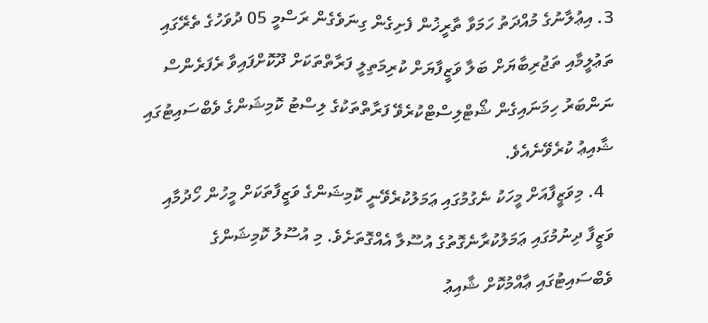3. އިޢުލާނުގެ މުއްދަތު ހަމަވާ ތާރީޚުން ފެށިގެން ގިނަވެގެން ރަސްމީ 05 ދުވަހުގެ ތެރޭގައި ތަޢުލީމާއި ތަޖުރިބާޔަށް ބަލާ ވަޒީފާޔަށް ކުރިމަތިލީ ފަރާތްތަކަށް ދޫކޮށްފައިވާ ރެފަރެންސް ނަންބަރު ހިމަނައިގެން ޝޯޓްލިސްޓްކުރެވޭ ފަރާތްތަކުގެ ލިސްޓު ކޮމިޝަންގެ ވެބްސައިޓުގައި ޝާއިޢު ކުރެވޭނެއެވެ.
  4. މިވަޒީފާއަށް މީހަކު ނެގުމުގައި ޢަމަލުކުރެވޭނީ ކޮމިޝަންގެ ވަޒީފާތަކަށް މީހުން ހޯދުމާއި ވަޒީފާ ދިނުމުގައި ޢަމަލުކުރާނެގޮތުގެ އުސޫލާ އެއްގޮތަށެވެ. މި އުސޫލު ކޮމިޝަންގެ ވެބްސައިޓުގައި ޢާއްމުކޮށް ޝާއިޢު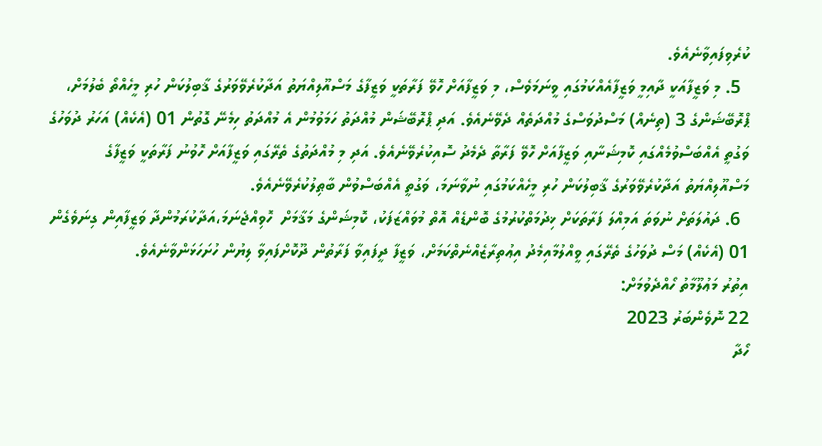ކުރެވިފައިވާނެއެވެ.
  5. މި ވަޒީފާއަކީ ދާއިމީ ވަޒީފާއެއްކަމުގައި ވީނަމަވެސް، މި ވަޒީފާއަށް ހޮވޭ ފަރާތަކީ ވަޒީފާގެ މަސްއޫލިއްޔަތު އަދާކުރެވޭވަރުގެ ޤާބިލުކަން ހުރި މީހެއްތޯ ބެލުމަށް، ޕްރޮބޭޝަންގެ 3 (ތިނެއް) މަސްދުވަސްގެ މުއްދަތެއް ދެވޭނެއެވެ. އަދި ޕްރޮބޭޝަން މުއްދަތު ހަމަވުމުން އެ މުއްދަތު ހިމެނޭ ގޮތުން 01 (އެކެއް) އަހަރު ދުވަހުގެ ވަގުތީ އެއްބަސްވުމެއްގައި ކޮމިޝަނާއި ވަޒީފާއަށް ހޮވޭ ފަރާތާ ދެމެދު ސޮއިކުރެވޭނެއެވެ. އަދި މި މުއްދަތުގެ ތެރޭގައި ވަޒީފާއަށް ހޮވުނު ފަރާތަކީ ވަޒީފާގެ މަސްއޫލިއްޔަތު އަދާކުރެވޭވަރުގެ ޤާބިލުކަން ހުރި މީހެއްކަމުގައި ނުވާނަމަ، ވަގުތީ އެއްބަސްވުން ބާޠިލުކުރެވޭނެއެވެ.
  6. ދައުލަތަށް ނުވަތަ އަމިއްލަ ފަރާތަކަށް ޚިދުމަތްކުރުމުގެ ބޮންޑެއް އޮތް މުވައްޒަފަކު، ކޮމިޝަންގެ މަޤާމަށް  ހޮވިއްޖެނަމަ،އަދާކުރަމުންދާ ވަޒީފާއިން ގިނަވެގެން 01 (އެކެއް) މަސް ދުވަހުގެ ތެރޭގައި ވީއްލުމާއިމެދު އިޢުތިރާޒެއްނެތްކަމަށް، ވަޒީފާ ދީފައިވާ ފަރާތުން ދޫކޮށްފައިވާ ލިޔުން ހުށަހަޅަންވާނެއެވެ.
އިތުރު މަޢުލޫމާތު ހޯއްދެވުމަށް:
22 ނޮވެންބަރު 2023
ހޯދާ